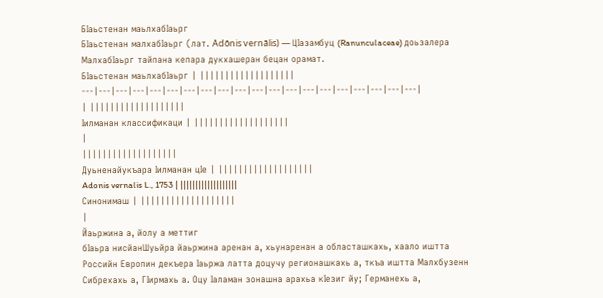БӀаьстенан маьлхабӀаьрг
БӀаьстенан малхабӀаьрг (лат. Adōnis vernālis) — ЦӀазамбуц (Ranunculaceae) доьзалера МалхабӀаьрг тайпана кепара дукхашеран бецан орамат.
БӀаьстенан маьлхабӀаьрг | |||||||||||||||||||
---|---|---|---|---|---|---|---|---|---|---|---|---|---|---|---|---|---|---|---|
| |||||||||||||||||||
Ӏилманан классификаци | |||||||||||||||||||
|
|||||||||||||||||||
Дуьненайукъара Ӏилманан цӀе | |||||||||||||||||||
Adonis vernalis L., 1753 | |||||||||||||||||||
Синонимаш | |||||||||||||||||||
|
Йаьржина а, йолу а меттиг
бӀаьра нисйанШуьйра йаьржина аренан а, хьунаренан а областашкахь, хаало иштта Российн Европин декъера Ӏаьржа латта доцучу регионашкахь а, ткъа иштта Малхбузенн Сибрехахь а, ГӀирмахь а. Оцу Ӏаламан зонашна арахьа кӀезиг йу; Германехь а,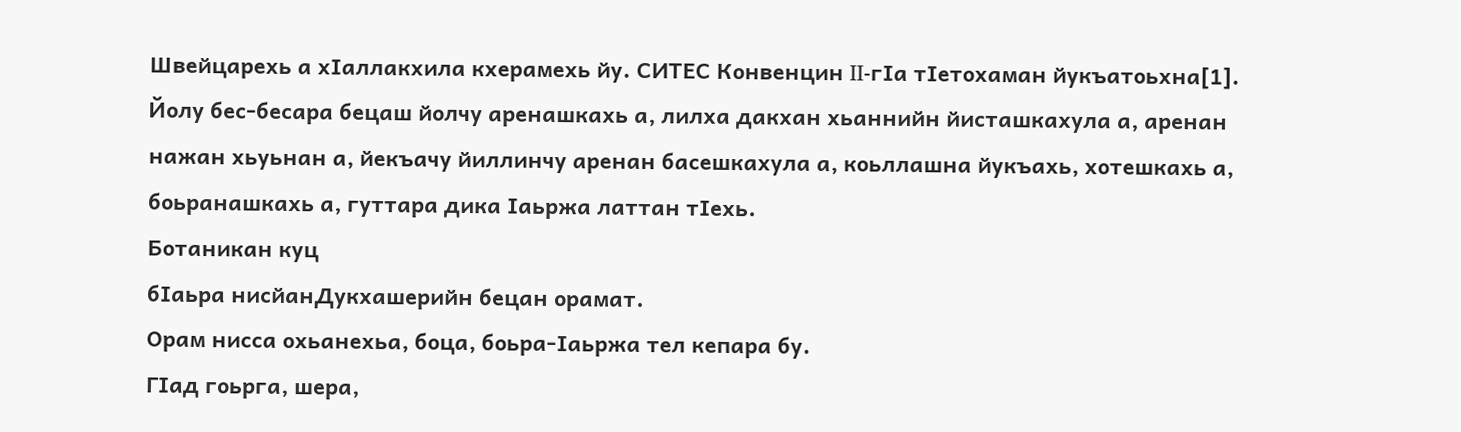Швейцарехь а хӀаллакхила кхерамехь йу. СИТЕС Конвенцин II-гӀа тӀетохаман йукъатоьхна[1].
Йолу бес-бесара бецаш йолчу аренашкахь а, лилха дакхан хьаннийн йисташкахула а, аренан нажан хьуьнан а, йекъачу йиллинчу аренан басешкахула а, коьллашна йукъахь, хотешкахь а, боьранашкахь а, гуттара дика Ӏаьржа латтан тӀехь.
Ботаникан куц
бӀаьра нисйанДукхашерийн бецан орамат.
Орам нисса охьанехьа, боца, боьра-Ӏаьржа тел кепара бу.
ГӀад гоьрга, шера,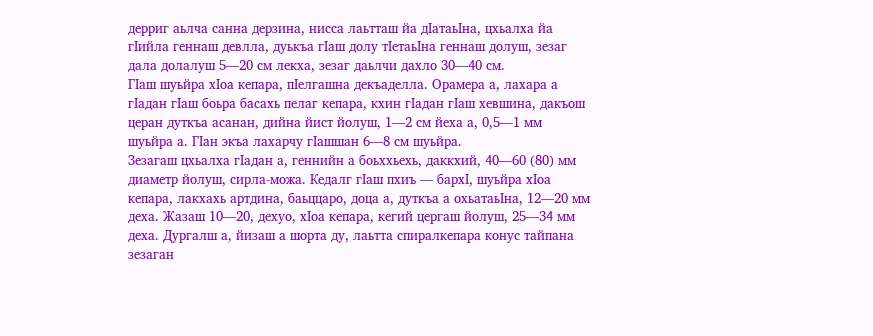дерриг аьлча санна дерзина, нисса лаьтташ йа дӀатаьӀна, цхьалха йа гӀийла геннаш девлла, дуькъа гӀаш долу тӀетаьӀна геннаш долуш, зезаг дала долалуш 5—20 см лекха, зезаг даьлчи дахло 30—40 см.
ГӀаш шуьйра хӀоа кепара, пӀелгашна декъаделла. Орамера а, лахара а гӀадан гӀаш боьра басахь пелаг кепара, кхин гӀадан гӀаш хевшина, дакъош церан дуткъа асанан, дийна йист йолуш, 1—2 см йеха а, 0,5—1 мм шуьйра а. ГӀан экъа лахарчу гӀашшан 6—8 см шуьйра.
Зезагаш цхьалха гӀадан а, геннийн а боьххьехь, даккхий, 40—60 (80) мм диаметр йолуш, сирла-можа. Кедалг гӀаш пхиъ — бархӀ, шуьйра хӀоа кепара, лакхахь артдина, баьццаро, доца а, дуткъа а охьатаьӀна, 12—20 мм деха. Жазаш 10—20, дехуо, хӀоа кепара, кегий цергаш йолуш, 25—34 мм деха. Дургалш а, йизаш а шорта ду, лаьтта спиралкепара конус тайпана зезаган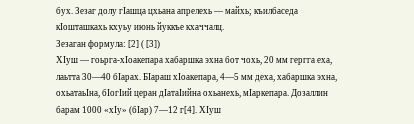бух. Зезаг долу гӀашца цхьана апрелехь — майхь; къилбаседа кӀошташкахь кхуьу июнь йуккъе кхаччалц.
Зезаган формула: [2] ( [3])
ХӀуш — гоьрга-хӀоакепара хабаршка эхна бот чохь, 20 мм гергга еха, лаьтта 30—40 бӀарах. БӀараш хӀоакепара, 4—5 мм деха, хабаршка эхна, охьатаьӀна, бӀогӀий церан дӀатаӀийна охьанехь, мӀаркепара. Дозаллин барам 1000 «хӀу» (бӀар) 7—12 г[4]. ХӀуш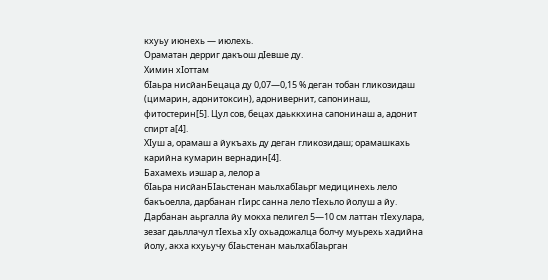кхуьу июнехь — июлехь.
Ораматан дерриг дакъош дӀевше ду.
Химин хӀоттам
бӀаьра нисйанБецаца ду 0,07—0,15 % деган тобан гликозидаш (цимарин, адонитоксин), адонивернит, сапонинаш, фитостерин[5]. Цул сов, бецах даьккхина сапонинаш а, адонит спирт а[4].
ХӀуш а, орамаш а йукъахь ду деган гликозидаш; орамашкахь карийна кумарин вернадин[4].
Бахамехь иэшар а, лелор а
бӀаьра нисйанБӀаьстенан маьлхабӀаьрг медицинехь лело бакъоелла, дарбанан гӀирс санна лело тӀехьло йолуш а йу. Дарбанан аьргалла йу мокха пелигел 5—10 см латтан тӀехулара, зезаг даьллачул тӀехьа хӀу охьадожалца болчу муьрехь хадийна йолу, акха кхуьучу бӀаьстенан маьлхабӀаьрган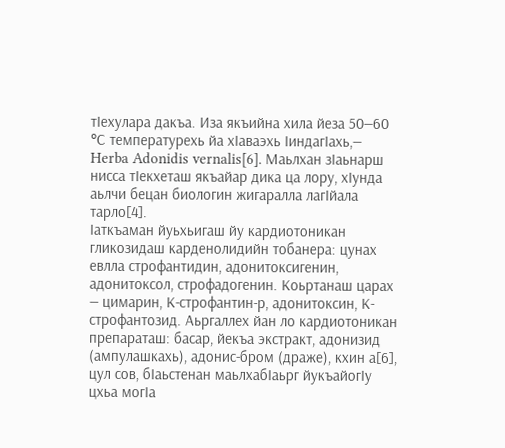тӀехулара дакъа. Иза якъийна хила йеза 50—60 °С температурехь йа хӀаваэхь ӀиндагӀахь,— Herba Adonidis vernalis[6]. Маьлхан зӀаьнарш нисса тӀекхеташ якъайар дика ца лору, хӀунда аьлчи бецан биологин жигаралла лагӀйала тарло[4].
Ӏаткъаман йуьхьигаш йу кардиотоникан гликозидаш карденолидийн тобанера: цунах евлла строфантидин, адонитоксигенин, адонитоксол, строфадогенин. Коьртанаш царах — цимарин, К-строфантин-р, адонитоксин, К-строфантозид. Аьргаллех йан ло кардиотоникан препараташ: басар, йекъа экстракт, адонизид (ампулашкахь), адонис-бром (драже), кхин а[6], цул сов, бӀаьстенан маьлхабӀаьрг йукъайогӀу цхьа могӀа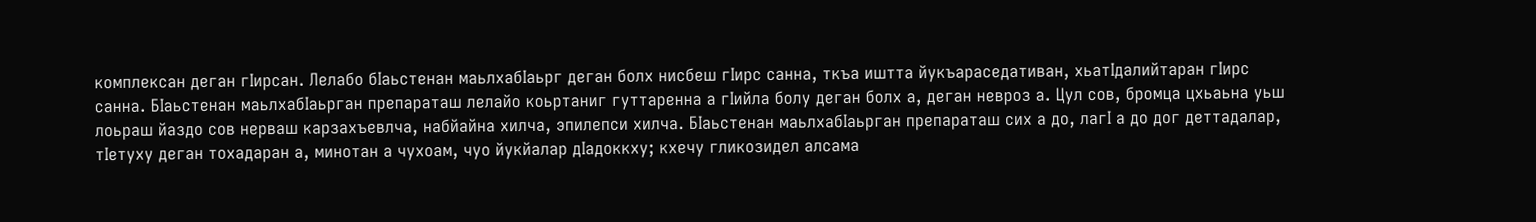комплексан деган гӀирсан. Лелабо бӀаьстенан маьлхабӀаьрг деган болх нисбеш гӀирс санна, ткъа иштта йукъараседативан, хьатӀдалийтаран гӀирс санна. БӀаьстенан маьлхабӀаьрган препараташ лелайо коьртаниг гуттаренна а гӀийла болу деган болх а, деган невроз а. Цул сов, бромца цхьаьна уьш лоьраш йаздо сов нерваш карзахъевлча, набйайна хилча, эпилепси хилча. БӀаьстенан маьлхабӀаьрган препараташ сих а до, лагӀ а до дог деттадалар, тӀетуху деган тохадаран а, минотан а чухоам, чуо йукйалар дӀадоккху; кхечу гликозидел алсама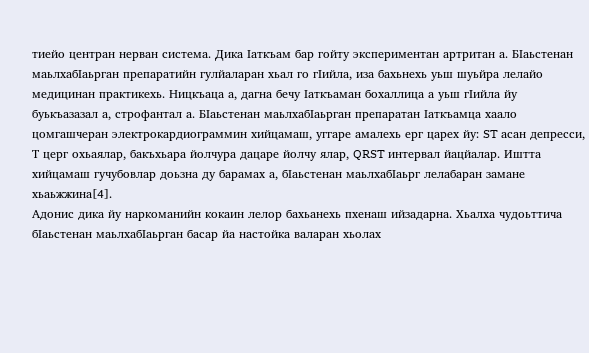тиейо центран нерван система. Дика Ӏаткъам бар гойту экспериментан артритан а. БӀаьстенан маьлхабӀаьрган препаратийн гулйаларан хьал го гӀийла, иза бахьнехь уьш шуьйра лелайо медицинан практикехь. Ницкъаца а, дагна бечу Ӏаткъаман бохаллица а уьш гӀийла йу буькъазазал а, строфантал а. БӀаьстенан маьлхабӀаьрган препаратан Ӏаткъамца хаало цомгашчеран электрокардиограммин хийцамаш, уггаре амалехь ерг царех йу: ST асан депресси, Т церг охьаялар, бакъхьара йолчура дацаре йолчу ялар, QRST интервал йацйалар. Иштта хийцамаш гучубовлар доьзна ду барамах а, бӀаьстенан маьлхабӀаьрг лелабаран замане хьаьжжина[4].
Адонис дика йу наркоманийн кокаин лелор бахьанехь пхенаш ийзадарна. Хьалха чудоьттича бӀаьстенан маьлхабӀаьрган басар йа настойка валаран хьолах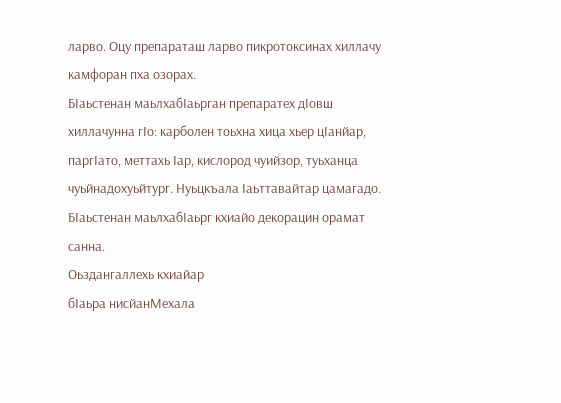ларво. Оцу препараташ ларво пикротоксинах хиллачу камфоран пха озорах.
БӀаьстенан маьлхабӀаьрган препаратех дӀовш хиллачунна гӀо: карболен тоьхна хица хьер цӀанйар, паргӀато, меттахь Ӏар, кислород чуийзор, туьханца чуьйнадохуьйтург. Нуьцкъала Ӏаьттавайтар цамагадо.
БӀаьстенан маьлхабӀаьрг кхиайо декорацин орамат санна.
Оьздангаллехь кхиайар
бӀаьра нисйанМехала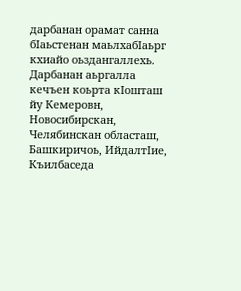дарбанан орамат санна бӀаьстенан маьлхабӀаьрг кхиайо оьздангаллехь. Дарбанан аьргалла кечъен коьрта кӀошташ йу Кемеровн, Новосибирскан, Челябинскан областаш, Башкиричоь, ИйдалтӀие, Къилбаседа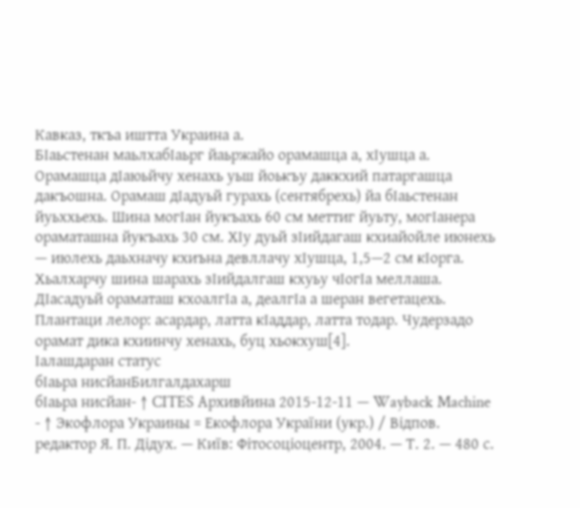Кавказ, ткъа иштта Украина а.
БӀаьстенан маьлхабӀаьрг йаьржайо орамашца а, хӀушца а. Орамашца дӀаюьйчу хенахь уьш йоькъу даккхий патаргашца дакъошна. Орамаш дӀадуьй гурахь (сентябрехь) йа бӀаьстенан йуьххьехь. Шина могӀан йукъахь 60 см меттиг йуьту, могӀанера ораматашна йукъахь 30 см. ХӀу дуьй зӀийдагаш кхиайойле июнехь — июлехь даьхначу кхиъна девллачу хӀушца, 1,5—2 см кӀорга. Хьалхарчу шина шарахь зӀийдалгаш кхуьу чӀогӀа меллаша. ДӀасадуьй ораматаш кхоалгӀа а, деалгӀа а шеран вегетацехь. Плантаци лелор: асардар, латта кӀаддар, латта тодар. Чудерзадо орамат дика кхиинчу хенахь, буц хьокхуш[4].
Ӏалашдаран статус
бӀаьра нисйанБилгалдахарш
бӀаьра нисйан- ↑ CITES Архивйина 2015-12-11 — Wayback Machine
- ↑ Экофлора Украины = Екофлора України (укр.) / Відпов. редактор Я. П. Дідух. — Київ: Фітосоціоцентр, 2004. — Т. 2. — 480 с.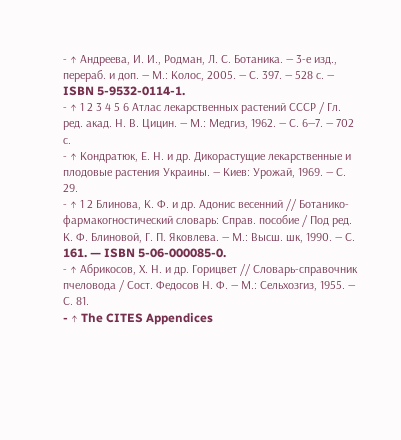- ↑ Андреева, И. И., Родман, Л. С. Ботаника. — 3-е изд., перераб. и доп. — М.: Колос, 2005. — С. 397. — 528 с. — ISBN 5-9532-0114-1.
- ↑ 1 2 3 4 5 6 Атлас лекарственных растений СССР / Гл. ред. акад. Н. В. Цицин. — М.: Медгиз, 1962. — С. 6—7. — 702 с.
- ↑ Кондратюк, Е. Н. и др. Дикорастущие лекарственные и плодовые растения Украины. — Киев: Урожай, 1969. — С. 29.
- ↑ 1 2 Блинова, К. Ф. и др. Адонис весенний // Ботанико-фармакогностический словарь: Справ. пособие / Под ред. К. Ф. Блиновой, Г. П. Яковлева. — М.: Высш. шк, 1990. — С. 161. — ISBN 5-06-000085-0.
- ↑ Абрикосов, Х. Н. и др. Горицвет // Словарь-справочник пчеловода / Сост. Федосов Н. Ф. — М.: Сельхозгиз, 1955. — С. 81.
- ↑ The CITES Appendices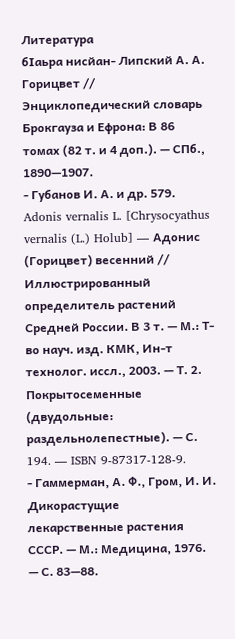Литература
бӀаьра нисйан- Липский А. А. Горицвет // Энциклопедический словарь Брокгауза и Ефрона: В 86 томах (82 т. и 4 доп.). — СПб., 1890—1907.
- Губанов И. А. и др. 579. Adonis vernalis L. [Chrysocyathus vernalis (L.) Holub] — Адонис (Горицвет) весенний // Иллюстрированный определитель растений Средней России. В 3 т. — М.: Т-во науч. изд. КМК, Ин-т технолог. иссл., 2003. — Т. 2. Покрытосеменные (двудольные: раздельнолепестные). — С. 194. — ISBN 9-87317-128-9.
- Гаммерман, А. Ф., Гром, И. И. Дикорастущие лекарственные растения СССР. — М.: Медицина, 1976. — С. 83—88.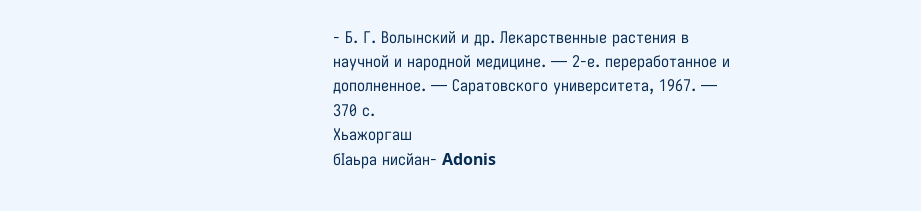- Б. Г. Волынский и др. Лекарственные растения в научной и народной медицине. — 2-е. переработанное и дополненное. — Саратовского университета, 1967. — 370 с.
Хьажоргаш
бӀаьра нисйан- Adonis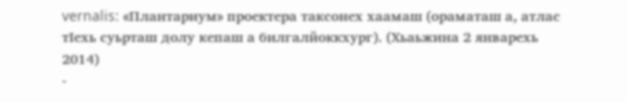vernalis: «Плантариум» проектера таксонех хаамаш (ораматаш а, атлас тӀехь суьрташ долу кепаш а билгалйоккхург). (Хьаьжина 2 январехь 2014)
-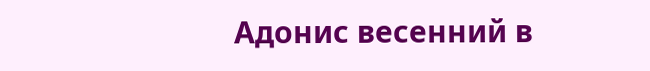Адонис весенний в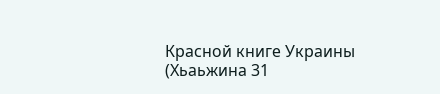Красной книге Украины (Хьаьжина 31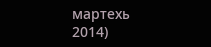мартехь 2014)